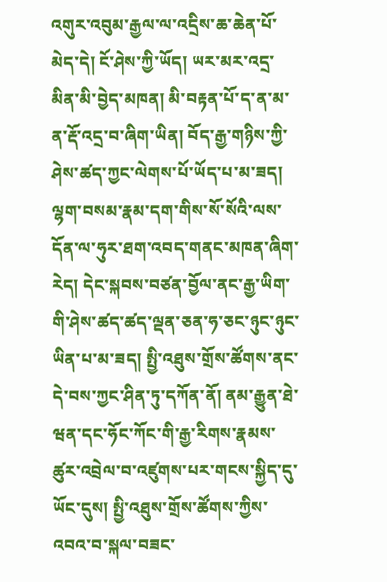འགུར་འབུམ་རྒྱལ་ལ་འདྲིས་ཆ་ཆེན་པོ་མེད་དེ། ངོ་ཤེས་ཀྱི་ཡོད། ཡར་མར་འདྲ་མིན་མི་བྱེད་མཁན། མི་བརྟན་པོ་ད་ན་མ་ན་རྡོ་འདྲ་བ་ཞིག་ཡིན། བོད་རྒྱ་གཉིས་ཀྱི་ཤེས་ཚད་ཀྱང་ལེགས་པོ་ཡོད་པ་མ་ཟད། ལྷག་བསམ་རྣམ་དག་གིས་སོ་སོའི་ལས་དོན་ལ་ཧུར་ཐག་འབད་གནང་མཁན་ཞིག་རེད། དེང་སྐབས་བཙན་བྱོལ་ནང་རྒྱ་ཡིག་གི་ཤེས་ཚད་ཚད་ལྡན་ཅན་ཧ་ཅང་ཉུང་ཉུང་ཡིན་པ་མ་ཟད། སྤྱི་འཐུས་གྲོས་ཚོགས་ནང་དེ་བས་ཀྱང་ཤིན་ཏུ་དཀོན་ནོ། ནམ་རྒྱུན་ཐེ་ཝན་དང་ཧོང་ཀོང་གི་རྒྱ་རིགས་རྣམས་ཚུར་འབྲེལ་བ་འཛུགས་པར་གངས་སྐྱིད་དུ་ཡོང་དུས། སྤྱི་འཐུས་གྲོས་ཚོགས་ཀྱིས་འབའ་བ་སྐལ་བཟང་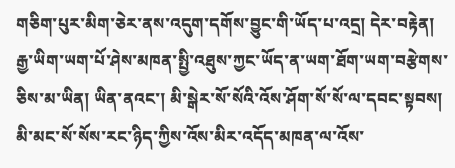གཅིག་པུར་མིག་ཅེར་ནས་འདུག་དགོས་བྱུང་གི་ཡོད་པ་འདྲ། དེར་བརྟེན། རྒྱ་ཡིག་ཡག་པོ་ཤེས་མཁན་སྤྱི་འཐུས་ཀྱང་ཡོད་ན་ཡག་ཐོག་ཡག་བརྩེགས་ཅིས་མ་ཡིན། ཡིན་ནའང་། མི་སྒེར་སོ་སོའི་འོས་ཤོག་སོ་སོ་ལ་དབང་སྟབས། མི་མང་སོ་སོས་རང་ཉིད་ཀྱིས་འོས་མིར་འདོད་མཁན་ལ་འོས་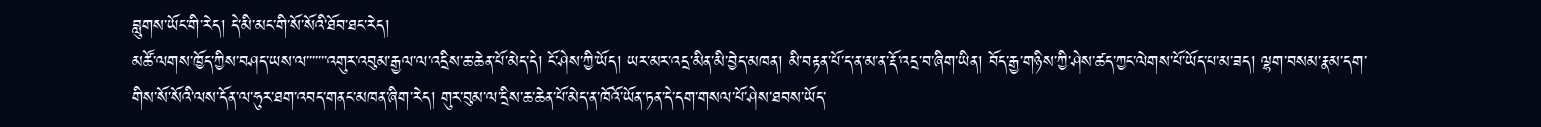བླུགས་ཡོང་གི་རེད། དེ་མི་མང་གི་སོ་སོའི་ཐོབ་ཐང་རེད།
མཚོ་ལགས་ཁྱོད་ཀྱིས་བཤད་ཡས་ལ་་་་་་་འགུར་འབུམ་རྒྱལ་ལ་འདྲིས་ཆ་ཆེན་པོ་མེད་དེ། ངོ་ཤེས་ཀྱི་ཡོད། ཡར་མར་འདྲ་མིན་མི་བྱེད་མཁན། མི་བརྟན་པོ་ད་ན་མ་ན་རྡོ་འདྲ་བ་ཞིག་ཡིན། བོད་རྒྱ་གཉིས་ཀྱི་ཤེས་ཚད་ཀྱང་ལེགས་པོ་ཡོད་པ་མ་ཟད། ལྷག་བསམ་རྣམ་དག་གིས་སོ་སོའི་ལས་དོན་ལ་ཧུར་ཐག་འབད་གནང་མཁན་ཞིག་རེད། གུར་བུམ་ལ་དྲིས་ཆ་ཆེན་པོ་མེད་ན་ཁོའོ་ཡོན་ཏན་དེ་དག་གསལ་པོ་ཤེས་ཐབས་ཡོད་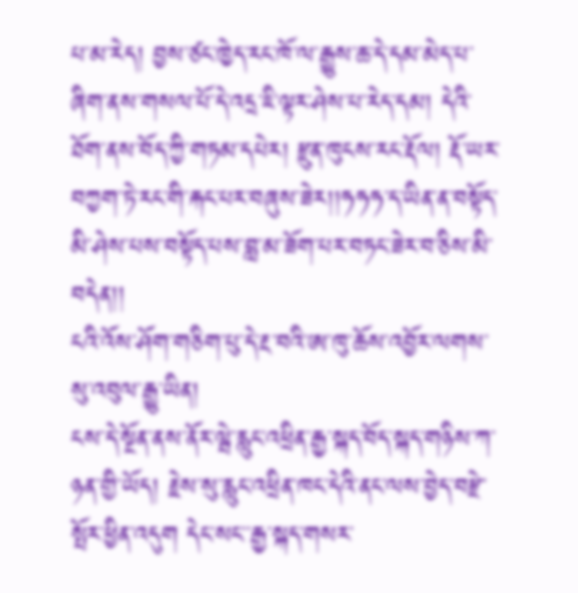པ་མ་རེད། བྱས་ཙང་ཁྱེད་རང་ཁོ་ལ་རྒྱུས་ཆ་དེ་དམ་མེད་པ་ཞིག་ནས་གསལ་པོ་དེ་འདྲ་ཇི་ལྟར་ཤེས་པ་རེད་དམ། དེའི་ཐོག་ནས་བོད་ཀྱི་གཏམ་དཔེར། རྫུན་ཁུངས་རང་རྡོལ། རྡོ་ཡར་བཀྱག་ཏེ་རང་གི་རྐང་པར་བཞུས་ཟེར།།ཧཧཧ་ད་ཡིན་ན་བསྟོད་མི་ཤེས་པས་བསྟོད་པས་བླ་མ་ཟོག་པར་བཏང་ཟེར་བ་ཅིས་མི་བདེན།།
ངའི་འོས་ཤོག་གཅིག་པུ་དེ་རྔ་བའི་ཨ་ཁུ་ཆོས་འབྱོར་ལགས་སུ་འབུལ་རྒྱུ་ཡིན།
ངས་དེ་སྔོན་ནས་ནོར་ལྦེ་རླུང་འཕྲིན་རྒྱ་སྐད་བོད་སྐད་གཉིས་ཀ་ཉན་གྱི་ཡོད། རྗེས་སུ་རླུང་འཕྲིན་ཁང་དེའི་ནང་ལས་བྱེད་བརྫེ་སྤོར་ཕྱིན་འདུག དེང་སང་་རྒྱ་སྐད་གསར་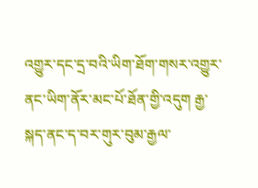འགྱུར་དང་དྲ་བའི་ཡིག་ཐོག་གསར་འགྱུར་ནང་ཡིག་ནོར་མང་པོ་ཐོན་གྱི་འདུག རྒྱ་སྐད་ནང་ད་བར་གུར་བུམ་རྒྱལ་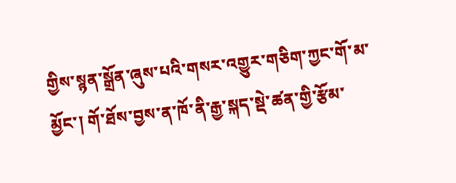གྱིས་སྙན་སྒྲོན་ཞུས་པའི་གསར་འགྱུར་གཅིག་ཀྱང་གོ་མ་མྱོང་། གོ་ཐོས་བྱས་ན་ཁོ་ནི་རྒྱ་སྐད་སྡེ་ཚན་གྱི་རྩོམ་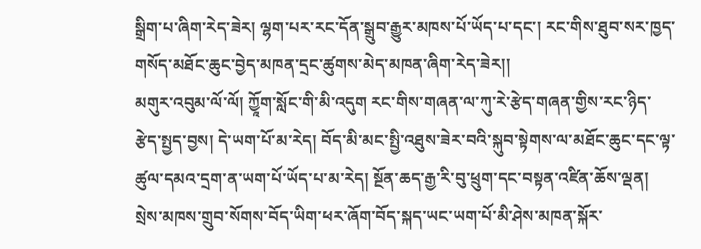སྒྲིག་པ་ཞིག་རེད་ཟེར། ལྷག་པར་རང་དོན་སྒྲུབ་རྒྱུར་མཁས་པོ་ཡོད་པ་དང་། རང་གིས་ཐུབ་སར་ཁྱད་གསོད་མཐོང་ཆུང་བྱེད་མཁན་དྲང་ཚུགས་མེད་མཁན་ཞིག་རེད་ཟེར།།
མགུར་འབུམ་ལོ་ལོ། ཀྱཱོག་སློང་གི་མི་འདུག རང་གིས་གཞན་ལ་ཀུ་རེ་རྩེད་གཞན་གྱིས་རང་ཉིད་རྩེད་སྤྱད་བྱས། དེ་ཡག་པོ་མ་རེད། བོད་མི་མང་སྤྱི་འཐུས་ཟེར་བའི་སྐུབ་སྟེགས་ལ་མཐོང་ཆུང་དང་ལྟ་ཚུལ་དམའ་དྲག་ན་ཡག་པོ་ཡོད་པ་མ་རེད། སྔོན་ཆད་རྒྱ་རི་བུ་ཕྲུག་དང་བསྟན་འཛིན་ཆོས་ལྡན། སྲེས་མཁས་གྲུབ་སོགས་བོད་ཡིག་ཕར་ཞོག་བོད་སྐད་ཡང་ཡག་པོ་མི་ཤེས་མཁན་སྐོར་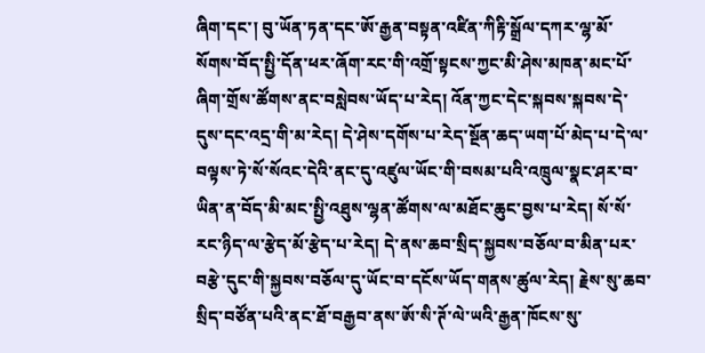ཞིག་དང་། བུ་ཡོན་ཏན་དང་ཨོ་རྒྱན་བསྟན་འཛིན་ཀིརྟི་སྒྲོལ་དཀར་ལྷ་མོ་སོགས་བོད་སྤྱི་དོན་ཕར་ཞོག་རང་གི་འགྲོ་སྟངས་ཀྱང་མི་ཤེས་མཁན་མང་པོ་ཞིག་གྲོས་ཚོགས་ནང་བསླེབས་ཡོད་པ་རེད། འོན་ཀྱང་དེང་སྐབས་སྐབས་དེ་དུས་དང་འདྲ་གི་མ་རེད། དེ་ཤེས་དགོས་པ་རེད་སྔོན་ཆད་ཡག་པོ་མེད་པ་དེ་ལ་བལྟས་ཏེ་སོ་སོའང་དེའི་ནང་དུ་འཛུལ་ཡོང་གི་བསམ་པའི་འཁྲུལ་སྣང་ཤར་བ་ཡིན་ན་བོད་མི་མང་སྤྱི་འཐུས་ལྷན་ཚོགས་ལ་མཐོང་ཆུང་བྱས་པ་རེད། སོ་སོ་རང་ཉིད་ལ་རྩེད་མོ་རྩེད་པ་རེད། དེ་ནས་ཆབ་སྲིད་སྐྱབས་བཅོལ་བ་མིན་པར་བརྩེ་དུང་གི་སྐྱབས་བཅོལ་དུ་ཡོང་བ་དངོས་ཡོད་གནས་ཚུལ་རེད། རྗེས་སུ་ཆབ་སྲིད་བཙོན་པའི་ནང་ཐོ་བརྒྱབ་ནས་ཨོ་སི་ཊོ་ལེ་ཡའི་རྒྱན་ཁོངས་སུ་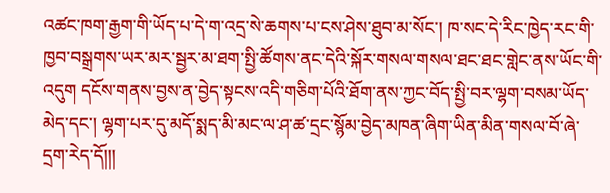འཚང་ཁག་རྒྱག་གི་ཡོད་པ་དེ་ག་འདྲ་སེ་ཆགས་པ་ངས་ཤེས་ཐུབ་མ་སོང་། ཁ་སང་དེ་རིང་ཁྱེད་རང་གི་ཁྱབ་བསྒྲགས་ཡར་མར་སྦྱར་མ་ཐག་སྤྱི་ཚོགས་ནང་དེའི་སྐོར་གསལ་གསལ་ཐང་ཐང་གླེང་ནས་ཡོང་གི་འདུག དངོས་གནས་བྱས་ན་བྱེད་སྟངས་འདི་གཅིག་པོའི་ཐོག་ནས་ཀྱང་བོད་སྤྱི་བར་ལྷག་བསམ་ཡོད་མེད་དང་། ལྷག་པར་དུ་མདོ་སྨད་མི་མང་ལ་ཤ་ཚ་དྲང་སྙོམ་བྱེད་མཁན་ཞིག་ཡིན་མིན་གསལ་བོ་ཞེ་དྲག་རེད་དོ།།།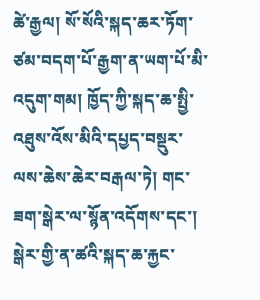ཚེ་རྒྱལ། སོ་སོའི་སྐད་ཆར་ཏོག་ཙམ་བདག་པོ་རྒྱག་ན་ཡག་པོ་མི་འདུག་གམ། ཁྱོད་ཀྱི་སྐད་ཆ་སྤྱི་འཐུས་འོས་མིའི་དཔྱད་བསྡུར་ལས་ཆེས་ཆེར་བརྒལ་ཏེ། གང་ཟག་སྒེར་ལ་སྙོན་འདོགས་དང་། སྒེར་གྱི་ན་ཚའི་སྐད་ཆ་རྐྱང་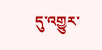དུ་འགྱུར་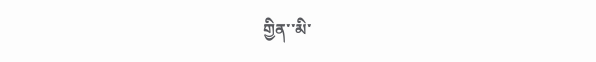གྱིན་་མི་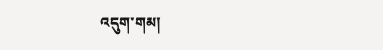འདུག་གམ།